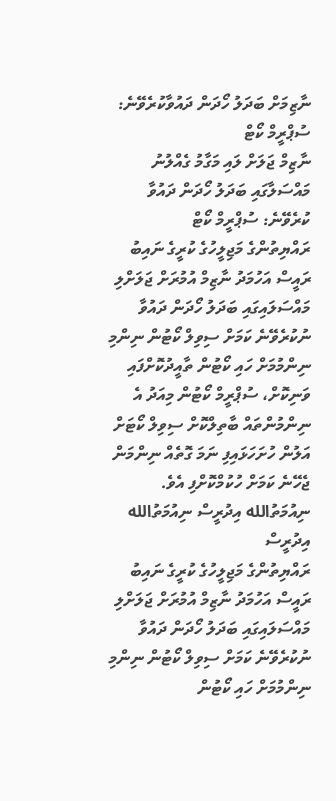ނާޒިމަށް ބަދަލު ހޯދަން ދައުވާކުރެވޭނެ: ސުޕްރީމް ކޯޓް
ނާޒިމް ޖަލަށް ލައި މަގާމު ގެއްލުނު މައްސަލާގައި ބަދަލު ހޯދަން ދައުވާ ކުރެވޭނެ: ސުޕްރީމް ކޯޓް
ރައްޔިތުންގެ މަޖިލީހުގެ ކުރީގެ ނައިބު ރައީސް އަހުމަދު ނާޒިމް އުމުރަށް ޖަލަށްލި މައްސަލައިގައި ބަދަލު ހޯދަން ދައުވާ ނުކުރެވޭނެ ކަމަށް ސިވިލް ކޯޓުން ނިންމި ނިންމުމަށް ހައި ކޯޓުން ތާއީދުކޮށްފައި ވަނިކޮށް، ސުޕްރީމް ކޯޓުން މިއަދު އެ ނިންމުންތައް ބާތިލްކޮށް ސިވިލް ކޯޓަށް އަލުން ހުށަހަޅައިފި ނަމަ ގޮތެއް ނިންމަން ޖެހޭނެ ކަމަށް ހުކުމްކޮށްފި އެވެ.
ނިއުމަތުالله އިދުރީސް ނިއުމަތުالله އިދުރީސް
ރައްޔިތުންގެ މަޖިލީހުގެ ކުރީގެ ނައިބު ރައީސް އަހުމަދު ނާޒިމް އުމުރަށް ޖަލަށްލި މައްސަލައިގައި ބަދަލު ހޯދަން ދައުވާ ނުކުރެވޭނެ ކަމަށް ސިވިލް ކޯޓުން ނިންމި ނިންމުމަށް ހައި ކޯޓުން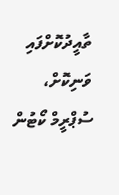ތާއީދުކޮށްފައި ވަނިކޮށް، ސުޕްރީމް ކޯޓުން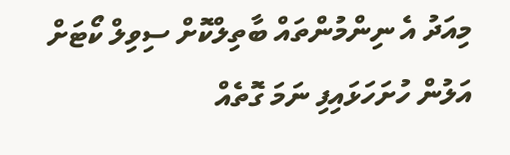މިއަދު އެ ނިންމުންތައް ބާތިލްކޮށް ސިވިލް ކޯޓަށް އަލުން ހުށަހަޅައިފި ނަމަ ގޮތެއް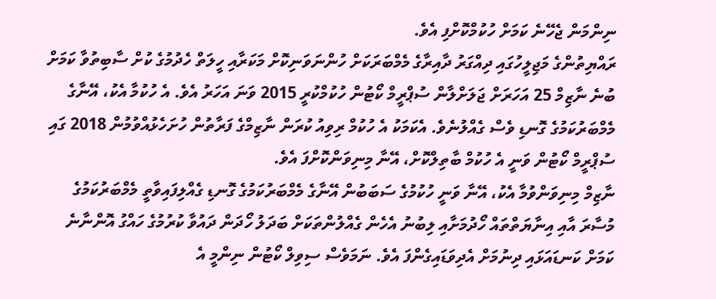ނިންމަން ޖެހޭނެ ކަމަށް ހުކުމްކޮށްފި އެވެ.
ރައްޔިތުންގެ މަޖިލީހުގައި ދިއްގަރު ދާއިރާގެ މެމްބަރަކަށް ހުންނަވަނިކޮށް މަކަރާއި ހީލަތް ހެދުމުގެ ކުށް ސާބިތުވާ ކަމަށް ބުނެ ނާޒިމް 25 އަހަރަށް ޖަލަށްލާން ސުޕްރީމް ކޯޓުން ހުކުމްކުރީ 2015 ވަނަ އަހަރު އެވެ. އެ ހުކުމާ އެކު، އޭނާގެ މެމްބަރުކަމުގެ ގޮނޑި ވެސް ގެއްލުނެވެ. އެކަމަކު އެ ހުކުމް ރިވިއު ކުރަން ނާޒިމްގެ ފަރާތުން ހުށަހެޅުއްވުމުން 2018 ގައި ސުޕްރީމް ކޯޓުން ވަނީ އެ ހުކުމް ބާތިލްކޮށް، އޭނާ މިނިވަންކޮށްފަ އެވެ.
ނާޒިމް މިނިވަންވުމާ އެކު، އޭނާ ވަނީ ހުކުމުގެ ސަބަބުން އޭނާގެ މެމްބަރުކަމުގެ ގޮނޑި ގެއްލިފައިވާތީ މެމްބަރުކަމުގެ މުސާރަ އާއި އިނާޔަތްތައް ހޯދުމަށާއި ލިބުނު އެހެން ގެއްލުންތަކަށް ބަދަލު ހޯދަން ދައުވާ ކުރުމުގެ ހައްގު އޮންނާނެ ކަމަށް ކަނޑައަޅައި ދިނުމަށް އެދިވަޑައިގެންފަ އެވެ. ނަމަވެސް ސިވިލް ކޯޓުން ނިންމީ އެ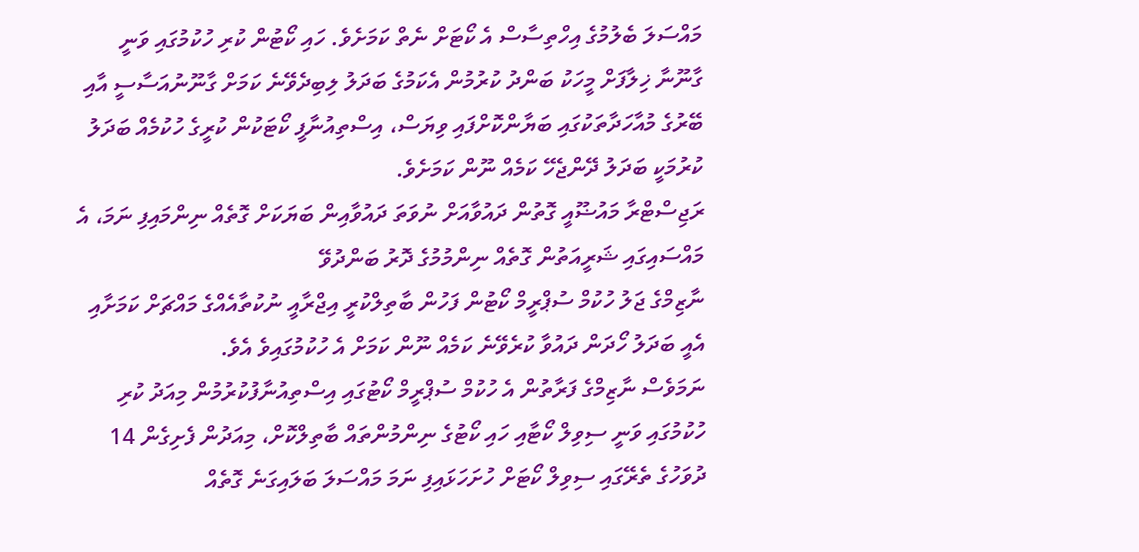މައްސަލަ ބެލުމުގެ އިހްތިސާސް އެ ކޯޓަށް ނެތް ކަމަށެވެ. ހައި ކޯޓުން ކުރި ހުކުމުގައި ވަނީ ގާނޫނާ ޚިލާފަށް މީހަކު ބަންދު ކުރުމުން އެކަމުގެ ބަދަލު ލިބިދެވޭނެ ކަމަށް ގާނޫނުއަސާސީ އާއި ބޭރުގެ މުއާހަދާތަކުގައި ބަޔާންކޮށްފައި ވިޔަސް، އިސްތިއުނާފީ ކޯޓަކުން ކުރީގެ ހުކުމެއް ބަދަލު ކުރުމަކީ ބަދަލު ދޭންޖެހޭ ކަމެއް ނޫން ކަމަށެވެ.
ރަޖިސްޓްރާ މައުޟޫއީ ގޮތުން ދައުވާއަށް ނުވަތަ ދައުވާއިން ބަޔަކަށް ގޮތެއް ނިންމައިފި ނަމަ، އެ މައްސައިގައި ޝަރީއަތުން ގޮތެއް ނިންމުމުގެ ދޮރު ބަންދުވޭ
ނާޒިމްގެ ޖަލު ހުކުމް ސުޕްރީމް ކޯޓުން ފަހުން ބާތިލްކުރީ އިޖްރާއީ ނުކުތާއެއްގެ މައްޗަށް ކަމަށާއި އެއީ ބަދަލު ހޯދަން ދައުވާ ކުރެވޭނެ ކަމެއް ނޫން ކަމަށް އެ ހުކުމުގައިވެ އެވެ.
ނަމަވެސް ނާޒިމްގެ ފަރާތުން އެ ހުކުމް ސުޕްރީމް ކޯޓުގައި އިސްތިއުނާފުކުރުމުން މިއަދު ކުރި ހުކުމުގައި ވަނީ ސިވިލް ކޯޓާއި ހައި ކޯޓުގެ ނިންމުންތައް ބާތިލްކޮށް، މިއަދުން ފެށިގެން 14 ދުވަހުގެ ތެރޭގައި ސިވިލް ކޯޓަށް ހުށަހަޅައިފި ނަމަ މައްސަލަ ބަލައިގަނެ ގޮތެއް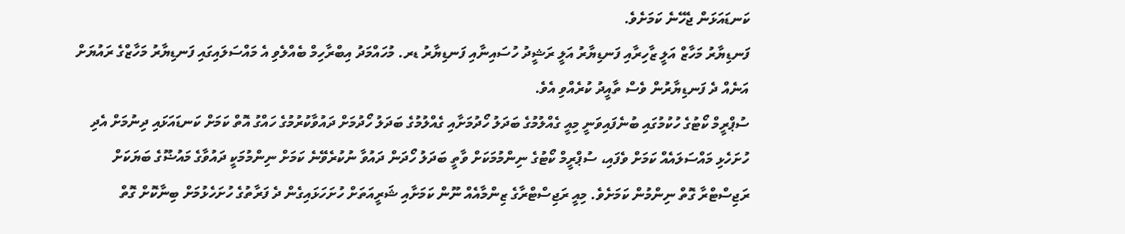ކަނޑައަޅަން ޖެހޭނެ ކަމަށެވެ.
ފަނޑިޔާރު މަހާޒް އަލީ ޒާހިރާއި ފަނޑިޔާރު އަލީ ރަޝީދު ހުސައިނާއި ފަނޑިޔާރު ޑރ. މުހައްމަދު އިބްރާހިމް ބެއްލެވި އެ މައްސަލައިގައި ފަނޑިޔާރު މަހާޒްގެ ރައުޔަށް އަނެއް ދެ ފަނޑިޔާރުން ވެސް ތާއީދު ކުރެއްވި އެވެ.
ސުޕްރީމް ކޯޓުގެ ހުކުމުގައި ބުނެފައިވަނީ މިއީ ގެއްލުމުގެ ބަދަލު ހޯދުމަށާއި ގެއްލުމުގެ ބަދަލު ހޯދުމަށް ދައުވާކުރުމުގެ ހައްގު އޮތް ކަމަށް ކަނޑައަޅައި ދިނުމަށް އެދި ހުށަހެޅި މައްސަލައެއް ކަމަށް ވެފައި، ސުޕްރީމް ކޯޓުގެ ނިންމުމަކަށް ވާތީ ބަދަލު ހޯދަން ދައުވާ ނުކުރެވޭނެ ކަމަށް ނިންމުމަކީ ދައުވާގެ މައުޟޫގެ ބަޔަކަށް ރަޖިސްޓްރާ ގޮތް ނިންމުން ކަމަށެވެ. މިއީ ރަޖިސްޓްރާގެ ޒިންމާއެއް ނޫން ކަމަށާއި ޝަރީއަތަށް ހުށަހަޅައިގެން ދެ ފަރާތުގެ ހުށަހެޅުމަށް ބިނާކޮށް ގޮތް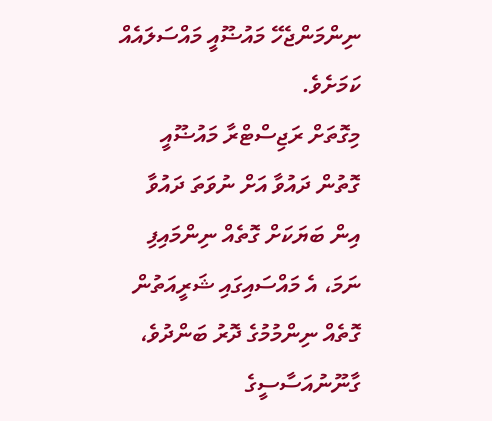ނިންމަންޖެހޭ މައުޟޫއީ މައްސަލައެއް ކަމަށެވެ.
މިގޮތަށް ރަޖިސްޓްރާ މައުޟޫއީ ގޮތުން ދައުވާ އަށް ނުވަތަ ދައުވާ އިން ބަޔަކަށް ގޮތެއް ނިންމައިފި ނަމަ، އެ މައްސައިގައި ޝަރީއަތުން ގޮތެއް ނިންމުމުގެ ދޮރު ބަންދުވެ، ގާނޫނުއަސާސީގެ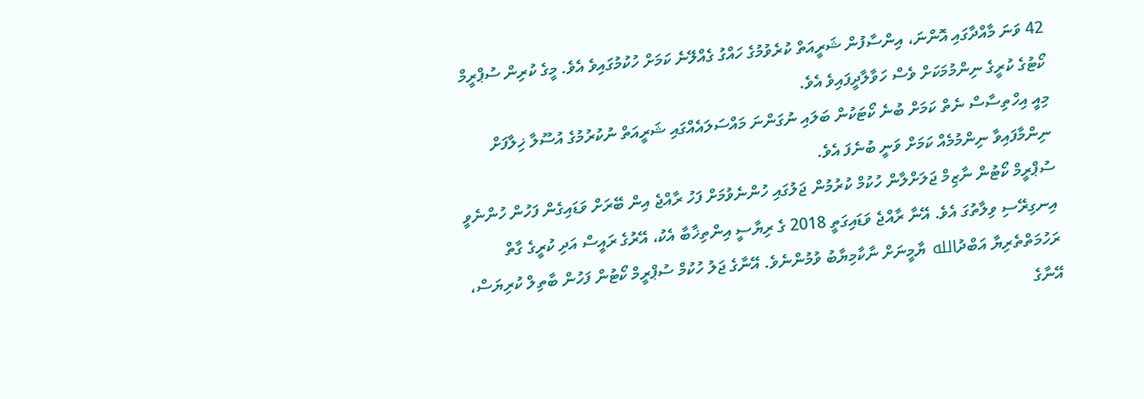42 ވަނަ މާއްދާގައި އޮންނަ، އިންސާފުން ޝަރީއަތް ކުރެވުމުގެ ހައްގު ގެއްލޭނެ ކަމަށް ހުކުމުގައިވެ އެވެ. މީގެ ކުރިން ސުޕްރީމް ކޯޓުގެ ކުރީގެ ނިންމުމަކަށް ވެސް ހަވާލާދީފައިވެ އެވެ.
މިއީ އިހްތިސާސް ނެތް ކަމަށް ބުނެ ކޯޓަކުން ބަލައި ނުގަންނަ މައްސަލައެއްގައި ޝަރީއަތް ނުކުރުމުގެ އުސޫލާ ޚިލާފަށް ނިންމާފައިވާ ނިންމުމެއް ކަމަށް ވަނީ ބުނެފަ އެވެ.
ސުޕްރީމް ކޯޓުން ނާޒިމް ޖަލަށްލާން ހުކުމް ކުރުމުން ޖަލުގައި ހުންނެވުމަށް ފަހު ރާއްޖެ އިން ބޭރަށް ވަޑައިގެން ފަހުން ހުންނެވީ އިނގިރޭސި ވިލާތުގަ އެވެ. އޭނާ ރާއްޖެ ވަޑައިގަތީ 2018 ގެ ރިޔާސީ އިންތިޚާބާ އެކު، އޭރުގެ ރައީސް އަދި ކުރީގެ ގާތް ރަހުމަތްތެރިޔާ އަބްދުالله ޔާމީނަށް ނާކާމިޔާބު ވުމުންނެވެ. އޭނާގެ ޖަލު ހުކުމް ސުޕްރީމް ކޯޓުން ފަހުން ބާތިލް ކުރިޔަސް، އޭނާގެ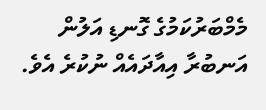މެމްބަރުކަމުގެ ގޮނޑި އަލުން އަނބުރާ އިއާދައެއް ނުކުރެ އެވެ.